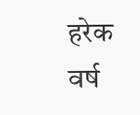हरेक वर्ष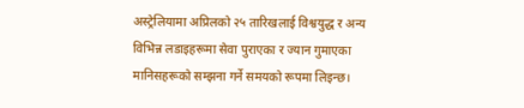अस्ट्रेलियामा अप्रिलको २५ तारिखलाई विश्वयुद्ध र अन्य विभिन्न लडाइहरूमा सेवा पुराएका र ज्यान गुमाएका मानिसहरूको सम्झना गर्ने समयको रूपमा लिइन्छ।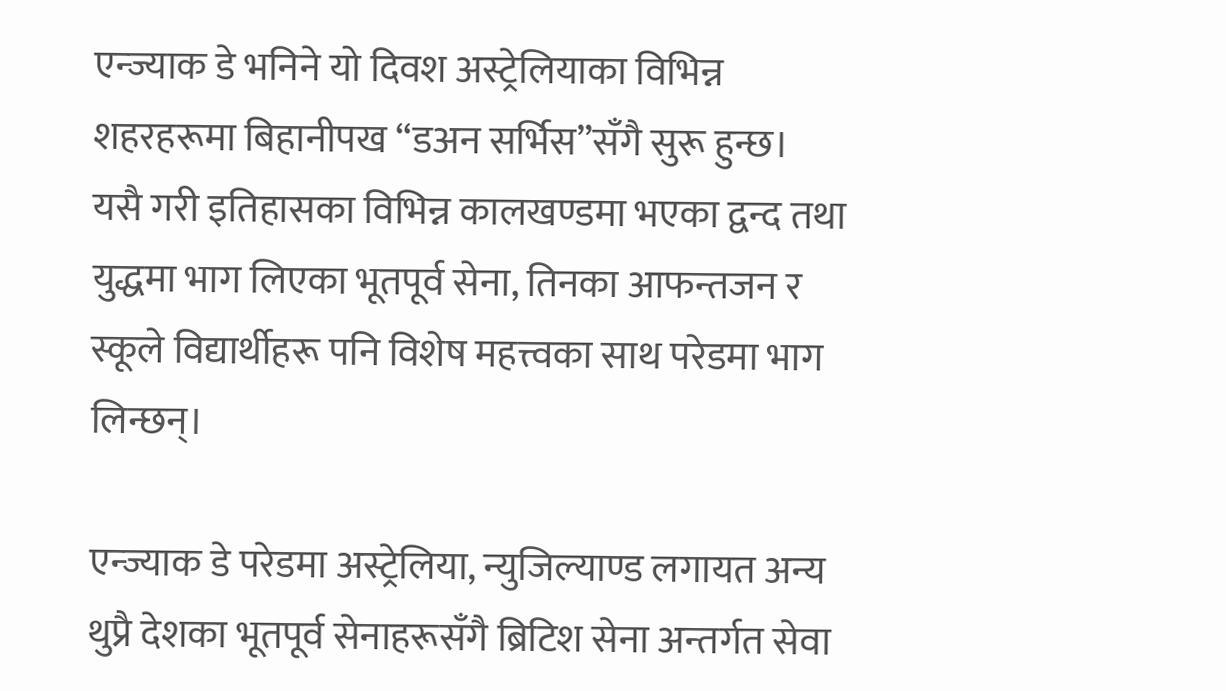एन्ज्याक डे भनिने यो दिवश अस्ट्रेलियाका विभिन्न शहरहरूमा बिहानीपख “डअन सर्भिस”सँगै सुरू हुन्छ।
यसै गरी इतिहासका विभिन्न कालखण्डमा भएका द्वन्द तथा युद्धमा भाग लिएका भूतपूर्व सेना, तिनका आफन्तजन र स्कूले विद्यार्थीहरू पनि विशेष महत्त्वका साथ परेडमा भाग लिन्छन्।

एन्ज्याक डे परेडमा अस्ट्रेलिया, न्युजिल्याण्ड लगायत अन्य थुप्रै देशका भूतपूर्व सेनाहरूसँगै ब्रिटिश सेना अन्तर्गत सेवा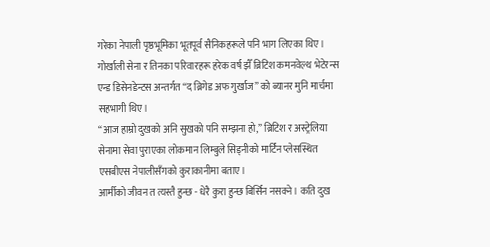गरेका नेपाली पृष्ठभूमिका भूतपूर्व सैनिकहरूले पनि भाग लिएका थिए।
गोर्खाली सेना र तिनका परिवारहरू हरेक वर्ष झैँ ब्रिटिश कमनवेल्थ भेटेरन्स एन्ड डिसेनडेन्टस अन्तर्गत “द ब्रिगेड अफ गुर्खाज” को ब्यानर मुनि मार्चमा सहभागी थिए।
“आज हाम्रो दुखको अनि सुखको पनि सम्झना हो,” ब्रिटिश र अस्ट्रेलिया सेनामा सेवा पुराएका लोकमान लिम्बुले सिड्नीको मार्टिन प्लेसस्थित एसबीएस नेपालीसँगको कुराकानीमा बताए।
आर्मीको जीवन त त्यस्तै हुन्छ - धेरै कुरा हुन्छ बिर्सिन नसक्ने। कति दुख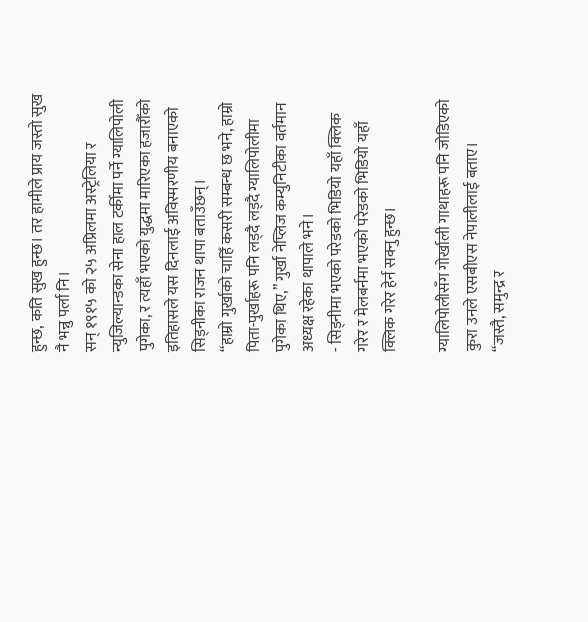हुन्छ, कति सुख हुन्छ। तर हामीले प्राय जस्तो सुख नै भन्नु पर्ला नि।
सन् १९१५ को २५ अप्रिलमा अस्ट्रेलिया र न्युजिल्यान्डका सेना हाल टर्कीमा पर्ने ग्यालिपोली पुगेका, र त्यहाँ भएको युद्धमा मारिएका हजारौँको इतिहासले यस दिनलाई अविस्मरणीय बनाएको सिड्नीका राजन थापा बताउँछन्।
“हाम्रो गुर्खाको चाहिँ कसरी सम्बन्ध छ भने, हाम्रो पिता-पुर्खाहरू पनि लड्दै लड्दै ग्यालिपोलीमा पुगेका थिए,” गुर्खा नेप्लिज कम्युनिटीका वर्तमान अध्यक्ष रहेका थापाले भने।
- सिड्नीमा भएको परेडको भिडियो यहाँ क्लिक गरेर र मेलबर्नमा भएको परेडको भिडियो यहाँ क्लिक गरेर हेर्न सक्नु हुन्छ।

ग्यालिपोलीसँग गोर्खाली गाथाहरू पनि जोडिएको कुरा उनले एसबीएस नेपालीलाई बताए।
“जस्तै, समुन्द्र र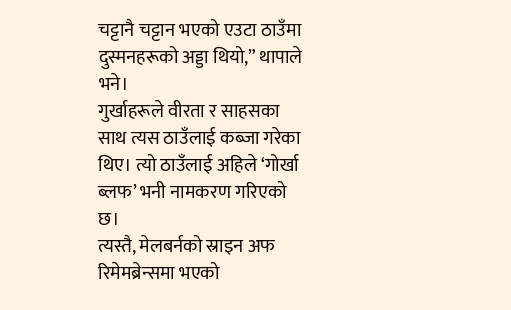चट्टानै चट्टान भएको एउटा ठाउँमा दुस्मनहरूको अड्डा थियो,” थापाले भने।
गुर्खाहरूले वीरता र साहसका साथ त्यस ठाउँलाई कब्जा गरेका थिए। त्यो ठाउँलाई अहिले ‘गोर्खा ब्लफ’ भनी नामकरण गरिएको छ।
त्यस्तै, मेलबर्नको स्राइन अफ रिमेमब्रेन्समा भएको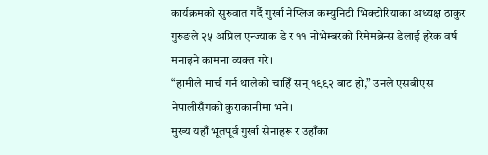कार्यक्रमको सुरुवात गर्दै गुर्खा नेप्लिज कम्युनिटी भिक्टोरियाका अध्यक्ष ठाकुर गुरुङले २५ अप्रिल एन्ज्याक डे र ११ नोभेम्बरको रिमेमब्रेन्स डेलाई हरेक वर्ष मनाइने कामना व्यक्त गरे।
“हामीले मार्च गर्न थालेको चाहिँ सन् १९९२ बाट हो,” उनले एसबीएस नेपालीसँगको कुराकानीमा भने।
मुख्य यहाँ भूतपूर्व गुर्खा सेनाहरू र उहाँका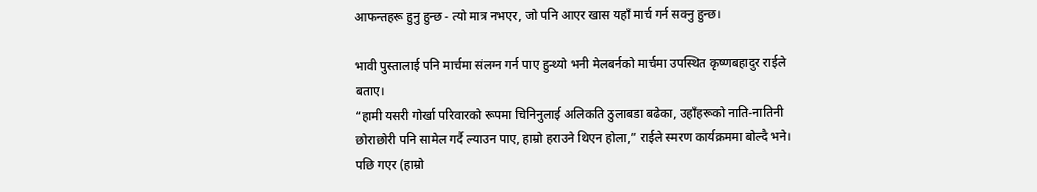आफन्तहरू हुनु हुन्छ - त्यो मात्र नभएर, जो पनि आएर खास यहाँ मार्च गर्न सक्नु हुन्छ।

भावी पुस्तालाई पनि मार्चमा संलग्न गर्न पाए हुन्थ्यो भनी मेलबर्नको मार्चमा उपस्थित कृष्णबहादुर राईले बताए।
“हामी यसरी गोर्खा परिवारको रूपमा चिनिनुलाई अलिकति ठुलाबडा बढेका, उहाँहरूको नाति-नातिनी छोराछोरी पनि सामेल गर्दै ल्याउन पाए, हाम्रो हराउने थिएन होला,” राईले स्मरण कार्यक्रममा बोल्दै भने।
पछि गएर (हाम्रो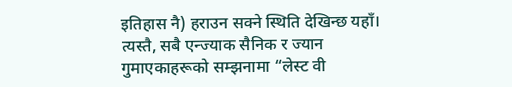इतिहास नै) हराउन सक्ने स्थिति देखिन्छ यहाँ।
त्यस्तै, सबै एन्ज्याक सैनिक र ज्यान गुमाएकाहरूको सम्झनामा “लेस्ट वी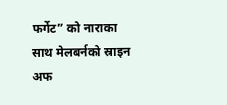फर्गेट” को नाराका साथ मेलबर्नको स्राइन अफ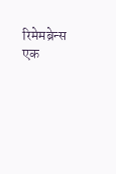रिमेमब्रेन्स एक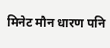मिनेट मौन धारण पनि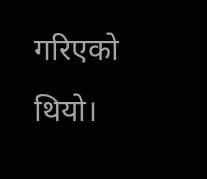गरिएको थियो।